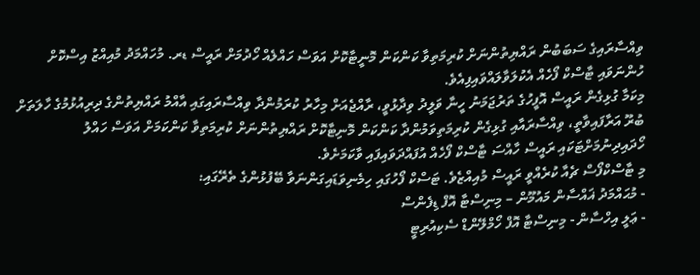ވިއްސާރައިގެ ސަބަބުން ރައްޔިތުންނަށް ކުރިމަތިވާ ކަންކަން މޮނީޓާކޮށް އަވަސް ހައްލެއް ހޯދުމަށް ރައީސް ޑރ. މުހައްމަދު މުއިއްޒު އިސްކޮށް ހުންނަވައި ޓާސްކް ފޯހެއް އެކުލަވާލައްވައިފިއެވެ.
މިކަމާ ގުޅިގެން ރައީސް އޮފީހުގެ ތަރުޖަމަނު ހީނާ ވަލީދު ވިދާޅުވީ، ރާއްޖެއަށް މިހާރު ކުރަމުންދާ ވިއްސާރައިގައި އާއްމު ރައްޔިތުންގެ ދިރިއުޅުމުގެ ހާލަތަށް ބުރޫ އަރާފައިވާތީ، ވިއްސާރައާއި ގުޅިގެން ކުރިމަތިވަމުންދާ ކަންކަން މޮނިޓާކޮށް ރައްޔިތުންނަށް ކުރިމަތިވާ ކަންކަމަށް އަވަސް ހައްލު ހޯދައިދިނުމަށްޓަކައި ރައީސް ހާއްސަ ޓާސްކް ފޯހެއް އުފައްދަވައިފައި ވާކަމަށެވެ.
މި ޓާސްކްފޯސް ޗެއާ ކުރެއްވީ ރައީސް މުއިއްޒެވެ. ޓަސްކް ފޯހުގައި ހިމެނިވަޑައިގަންނަވާ ބޭފުޅުންގެ ތެރޭގައި:
- މުޙައްމަދު ޣައްސާން މައުމޫން – މިނިސްޓާ އޮފް ޑިފެންސް
- ޢަލީ އިހްސާން - މިނިސްޓާ އޮފް ހޯމްލޭންޑް ސެކިއުރިޓީ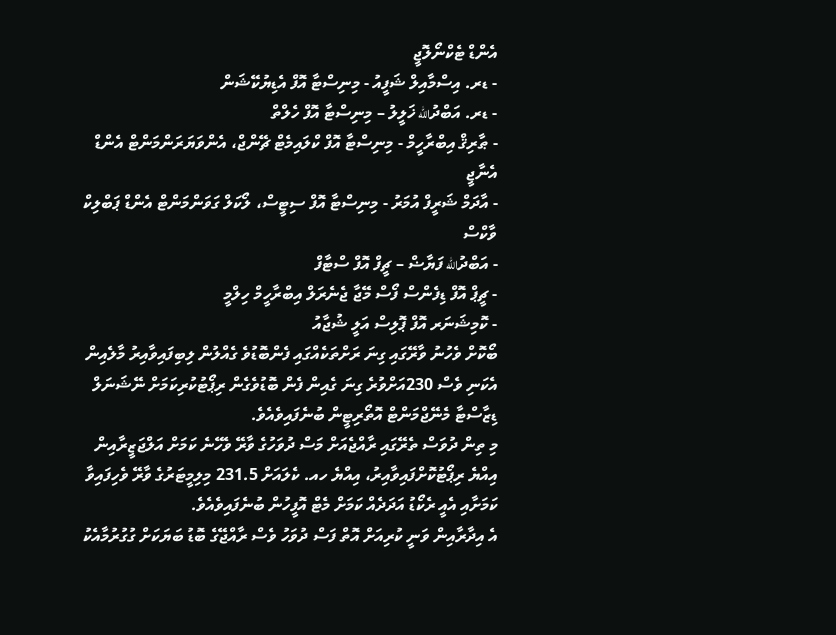އެންޑް ޓެކްނޯލޮޖީ
- ޑރ. އިސްމާއިލް ޝަފީއު - މިނިސްޓާ އޮފް އެޑިޔުކޭޝަން
- ޑރ. އަބްދުالله ޚަލީލު – މިނިސްޓާ އޮފް ހެލްތް
- ޠާރިޤް އިބްރާހީމް - މިނިސްޓާ އޮފް ކްލައިމެޓް ޗޭންޖް، އެންވަޔަރަންމަންޓް އެންޑް އެނާޖީ
- އާދަމް ޝަރީފް އުމަރު - މިނިސްޓާ އޮފް ސިޓީސް، ލޯކަލް ގަވަންމަންޓް އެންޑް ޕަބްލިކް ވާކްސް
- އަބްދުالله ފަޔާޟް – ޗީފް އޮފް ސްޓާފް
- ޗީޕް އޮފް ޑިފެންސް ފޯސް މޭޖާ ޖެނެރަލް އިބްރާހީމް ހިލްމީ
- ކޮމިޝަނަރ އޮފް ޕޮލިސް އަލީ ޝުޖާއު
ބޯކޮށް ވެހުނު ވާރޭގައި ގިނަ ރަށްތަކެއްގައި ފެންބޮޑުވެ ގެއްލުން ލިބިފައިވާއިރު މާލެއިން އެކަނި ވެސް 230އަށްވުރެ ގިނަ ގެއިން ފެން ބޮޑުވެގެން ރިޕޯޓުކުރިކަމަށް ނޭޝަނަލް ޑިޒާސްޓާ މެނޭޖްމަންޓް އޮތޯރިޓީން ބުނެފައިވެއެވެ.
މި ތިން ދުވަސް ތެރޭގައި ރާއްޖެއަށް މަސް ދުވަހުގެ ވާރޭ ވެހޭނެ ކަމަށް އަލްޖަޒީރާއިން އިއްޔެ ރިޕޯޓުކޮށްފައިވާއިރު، އިއްޔެ ހއ. ކެލައަށް 231.5 މިލިމީޓަރުގެ ވާރޭ ވެހިފައިވާ ކަމަށާއި އެއީ ރެކޯޑު އަދަދެއް ކަމަށް މެޓް އޮފީހުން ބުނެފައިވެއެވެ.
އެ އިދާރާއިން ވަނީ ކުރިއަށް އޮތް ފަސް ދުވަހު ވެސް ރާއްޖޭގެ ބޮޑު ބަޔަކަށް ގުގުރުމާއެކު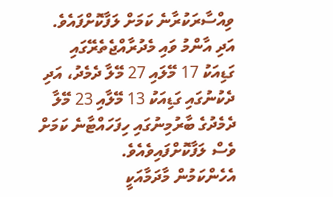ވިއްސާރަކުރާނެ ކަމަށް ލަފާކޮށްފައެވެ. އަދި އާންމު ވައި މެދުރާއްޖެތެރޭގައި ގަޑިއަކު 17 މޭލައި 27 މޭލާ ދެމެދު، އަދި ދެކުނުގައި ގަޑިއަކު 13 މޭލާއި 23 މޭލާ ދެމެދުގެ ބާރުމިނުގައި ހިފަހައްޓާނެ ކަމަށް ވެސް ލަފާކޮށްފައިވެއެވެ.
އެހެންކަމުން މާދަމާއަކީ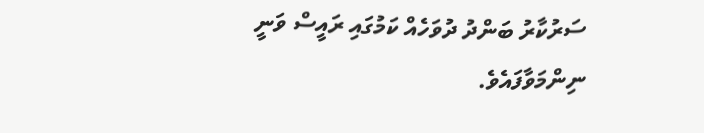ސަރުކާރު ބަންދު ދުވަހެއް ކަމުގައި ރައީސް ވަނީ ނިންމަވާފައެވެ.